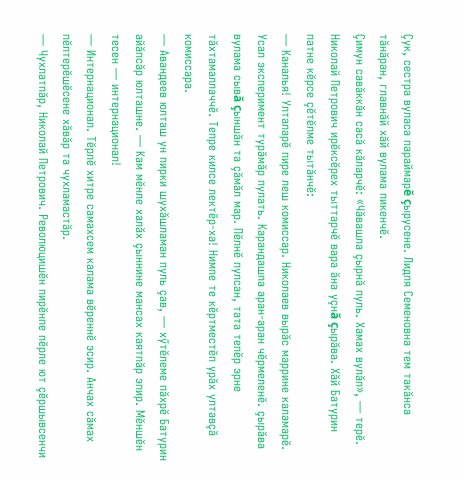Çук, сестра вуласа параймарĕ çырусене. Лидпя Семеновна тем такăнса тăнăран, главнăй хăй вулама пикенчĕ.
Çимун савăккăн сасă кăларчĕ: «Чăвашла çырнă пуль. Хамах вулăп», — терĕ. Николай Петрович ирĕксĕрех тыттарчĕ вара ăна уçнă çырăва. Хăй Батурин патне кĕрсе çĕтĕлме тытăнчĕ:
— Каналья! Улталарĕ пире леш комиссар. Николаев вырăс маррине каламарĕ. Усал эксперимент турăмăр пулать. Карандашпа аран-аран чĕрмеленĕ. çырăва вулама сывă çыншăн та çăмăл мар. Пĕлнĕ пулсан, тата тепĕр эрне тăхтамаллаччĕ. Тепре килсе лектĕр-ха! Нимпе те кĕртместĕп урăх ултавçă комиссара.
— Авандеев юлташ ун пирки шухăшламан пуль çав, — хӳтĕлеме пăхрĕ Батурин айăпсăр юлташне. — Кам мĕнле халăх çыннине мансах каятпăр эпир. Мĕншĕн тесен — интернационал!
— Интернационал. Тĕрлĕ хитре самахсем калама вĕреннĕ эсир. Анчах сăмах пĕлтерĕшĕсене хăвăр та чухламастăр.
— Чухлатпăр, Николай Петрович. Революцишĕн пирĕнпе пĕрле ют çĕршывсенчи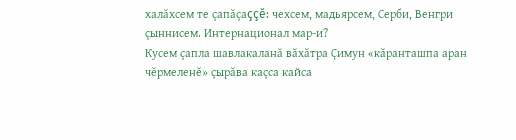халăхсем те çапăçаççĕ: чехсем, мадьярсем, Серби, Венгри çыннисем. Интернационал мар-и?
Кусем çапла шавлакаланă вăхăтра Çимун «кăранташпа аран чĕрмеленĕ» çырăва каçса кайса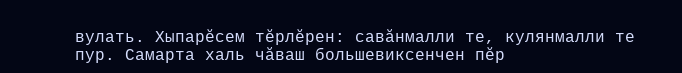вулать. Хыпарĕсем тĕрлĕрен: савăнмалли те, кулянмалли те пур. Самарта халь чăваш большевиксенчен пĕр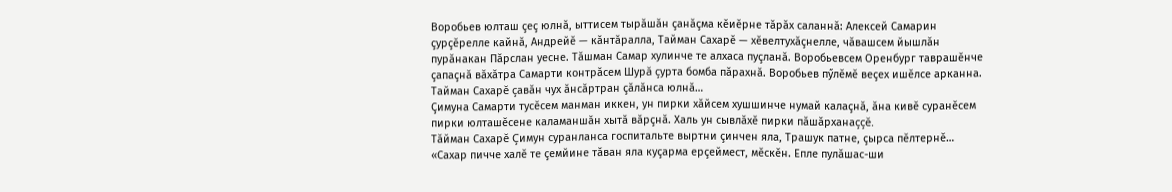Воробьев юлташ çеç юлнă, ыттисем тырăшăн çанăçма кĕиĕрне тăрăх саланнă: Алексей Самарин çурçĕрелле кайнă, Андрейĕ — кăнтăралла, Тайман Сахарĕ — хĕвелтухăçнелле, чăвашсем йышлăн пурăнакан Пăрслан уесне. Тăшман Самар хулинче те алхаса пуçланă. Воробьевсем Оренбург таврашĕнче çапаçнă вăхăтра Самарти контрăсем Шурă çурта бомба пăрахнă. Воробьев пӳлĕмĕ веçех ишĕлсе арканна. Тайман Сахарĕ çавăн чух ăнсăртран çăлăнса юлнă…
Çимуна Самарти тусĕсем манман иккен, ун пирки хăйсем хушшинче нумай калаçнă, ăна кивĕ суранĕсем пирки юлташĕсене каламаншăн хытă вăрçнă. Халь ун сывлăхĕ пирки пăшăрханаççĕ.
Тăйман Сахарĕ Çимун суранланса госпитальте выртни çинчен яла, Трашук патне, çырса пĕлтернĕ…
«Сахар пичче халĕ те çемйине тăван яла куçарма ерçеймест, мĕскĕн. Епле пулăшас-ши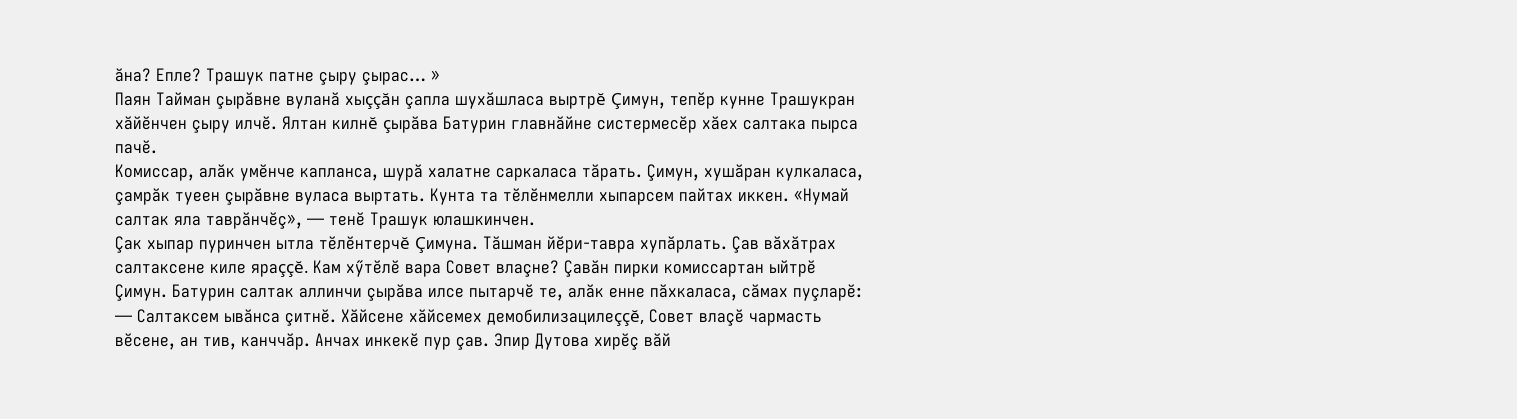ăна? Епле? Трашук патне çыру çырас… »
Паян Тайман çырăвне вуланă хыççăн çапла шухăшласа выртрĕ Çимун, тепĕр кунне Трашукран хăйĕнчен çыру илчĕ. Ялтан килнĕ çырăва Батурин главнăйне систермесĕр хăех салтака пырса пачĕ.
Комиссар, алăк умĕнче капланса, шурă халатне саркаласа тăрать. Çимун, хушăран кулкаласа, çамрăк туеен çырăвне вуласа выртать. Кунта та тĕлĕнмелли хыпарсем пайтах иккен. «Нумай салтак яла таврăнчĕç», — тенĕ Трашук юлашкинчен.
Çак хыпар пуринчен ытла тĕлĕнтерчĕ Çимуна. Тăшман йĕри-тавра хупăрлать. Çав вăхăтрах салтаксене киле яраççĕ. Кам хӳтĕлĕ вара Совет влаçне? Çавăн пирки комиссартан ыйтрĕ Çимун. Батурин салтак аллинчи çырăва илсе пытарчĕ те, алăк енне пăхкаласа, сăмах пуçларĕ:
— Салтаксем ывăнса çитнĕ. Хăйсене хăйсемех демобилизацилеççĕ, Совет влаçĕ чармасть вĕсене, ан тив, канччăр. Анчах инкекĕ пур çав. Эпир Дутова хирĕç вăй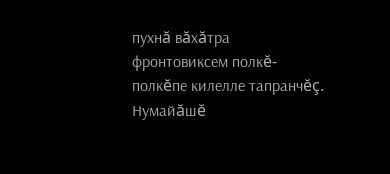пухнă вăхăтра фронтовиксем полкĕ-полкĕпе килелле тапранчĕç. Нумайăшĕ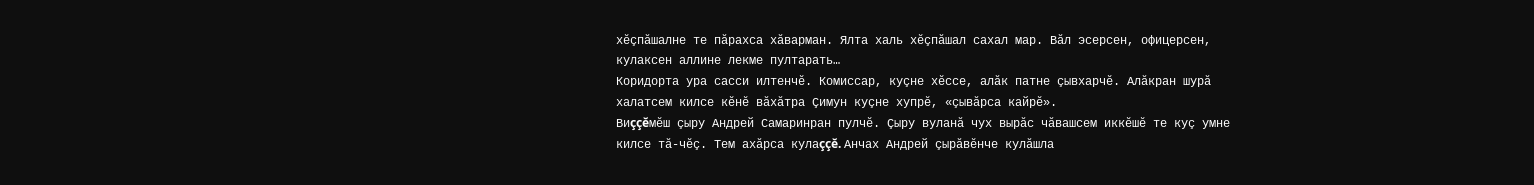хĕçпăшалне те пăрахса хăварман. Ялта халь хĕçпăшал сахал мар. Вăл эсерсен, офицерсен, кулаксен аллине лекме пултарать…
Коридорта ура сасси илтенчĕ. Комиссар, куçне хĕссе, алăк патне çывхарчĕ. Алăкран шурă халатсем килсе кĕнĕ вăхăтра Çимун куçне хупрĕ, «çывăрса кайрĕ».
Виççĕмĕш çыру Андрей Самаринран пулчĕ. Çыру вуланă чух вырăс чăвашсем иккĕшĕ те куç умне килсе тă-чĕç. Тем ахăрса кулаççĕ. Анчах Андрей çырăвĕнче кулăшла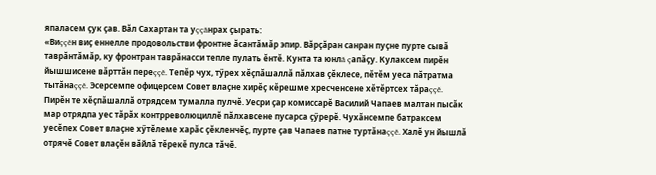япаласем çук çав. Вăл Сахартан та уççăнрах çырать:
«Виççĕн виç еннелле продовольстви фронтне ăсантăмăр эпир. Вăрçăран санран пуçне пурте сывă таврăнтăмăр, ку фронтран таврăнасси тепле пулать ĕнтĕ. Кунта та юнлă çапăçу. Кулаксем пирĕн йышшисене вăрттăн переççĕ. Тепĕр чух, тӳрех хĕçпăшаллă пăлхав çĕклесе, пĕтĕм уеса пăтратма тытăнаççĕ. Эсерсемпе офицерсем Совет влаçне хирĕç кĕрешме хресченсене хĕтĕртсех тăраççĕ. Пирĕн те хĕçпăшаллă отрядсем тумалла пулчĕ. Уесри çар комиссарĕ Василий Чапаев малтан пысăк мар отрядпа уес тăрăх контрреволюциллĕ пăлхавсене пусарса çӳрерĕ. Чухăнсемпе батраксем уесĕпех Совет влаçне хӳтĕлеме харăс çĕкленчĕç, пурте çав Чапаев патне туртăнаççĕ. Халĕ ун йышлă отрячĕ Совет влаçĕн вăйлă тĕрекĕ пулса тăчĕ.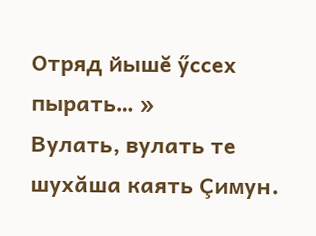Отряд йышĕ ӳссех пырать… »
Вулать, вулать те шухăша каять Çимун.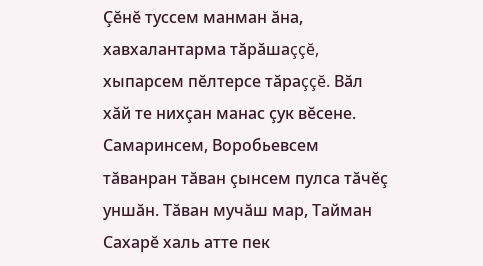Çĕнĕ туссем манман ăна, хавхалантарма тăрăшаççĕ, хыпарсем пĕлтерсе тăраççĕ. Вăл хăй те нихçан манас çук вĕсене. Самаринсем, Воробьевсем тăванран тăван çынсем пулса тăчĕç уншăн. Тăван мучăш мар, Тайман Сахарĕ халь атте пек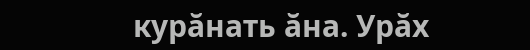курăнать ăна. Урăх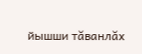йышши тăванлăх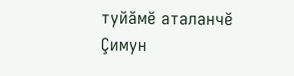туйăмĕ аталанчĕ Çимун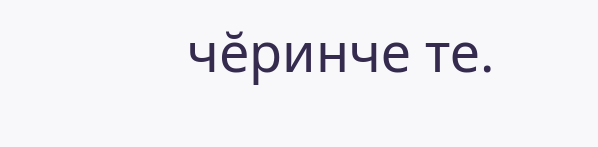чĕринче те.